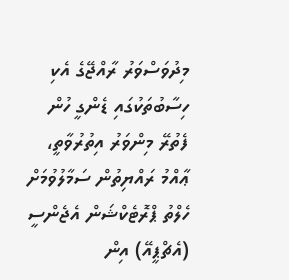މިދުވަސްވަރު ރާއްޖޭގެ އެކި ހިސާބުތަކުގައި ޑެންގީ ހުން ފެތުރޭ މިންވަރު އިތުރުވާތީ، ޢާއްމު ރައްޔިތުން ސަމާލުވުމަށް ހެލްތު ޕްރޮޓެކްޝަން އެޖެންސީ (އެޗްޕީއޭ) އިން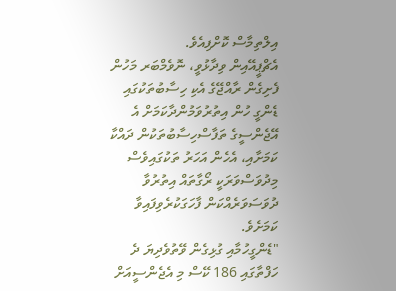އިލްތިމާސް ކޮށްފިއެވެ.
އެޗްޕީއޭއިން ވިދާޅުވީ، ނޮވެމްބަރ މަހުން ފެށިގެން ރާއްޖޭގެ އެކި ހިސާބުތަކުގައި ޑެންގީ ހުން އިތުރުވަމުންދާކަމަށް އެ އޭޖެންސީގެ ތަފާސްހިސާބުތަކުން ދައްކާ ކަމަށާއި، އެހެން އަހަރު ތަކުގައިވެސް މިދުވަސްވަރަކީ ރޯގާތައް އިތުރުވާ ދުވަސަވަރެއްކަން ފާހަގަކުރެވިފައިވާ ކަމަށެވެ.
"ޑެންގީހުމާއި ގުޅިގެން ވޭތުވެދިޔަ ދެ ހަފްތާގައި 186 ކޭސް މި އެޖެންސީއަށް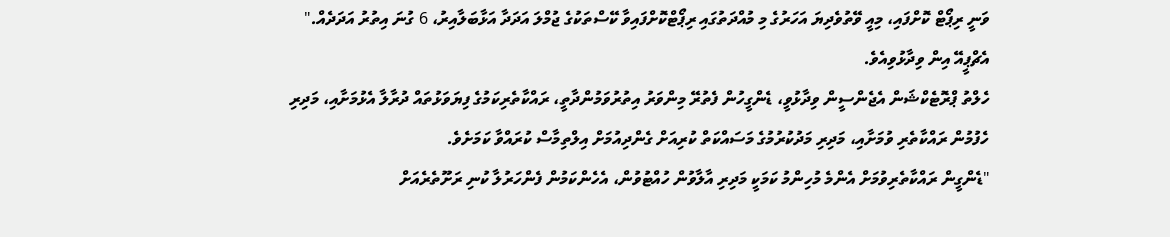ވަނީ ރިޕޯޓް ކޮށްފައި، މިއީ ވޭތުވެދިޔަ އަހަރުގެ މި މުއްދަތުގައި ރިޕޯޓްކޮށްފައިވާ ކޭސްތަކުގެ ޖުމްލަ އަދަދާ އަޅާބަލާއިރު، 6 ގުނަ އިތުރު އަދަދެއް." އެޗްޕީއޭ އިން ވިދާޅުވިއެވެ.
ހެލްތު ޕްރޮޓެކްޝަން އެޖެންސީން ވިދާޅުވީ، ޑެންގީހުން ފެތުރޭ މިންވަރު އިތުރުވަމުންދާތީ، ރައްކާތެރިކަމުގެ ފިޔަވަޅުތައް ދުރާލާ އެޅުމަށާއި، މަދިރި ހެފުމުން ރައްކާތެރި ވުމަށާއި، މަދިރި މަދުކުރުމުގެ މަސައްކަތް ކުރިއަށް ގެންދިއުމަށް އިލްތިމާސް ކުރައްވާ ކަމަށެވެ.
"ޑެންގީން ރައްކާތެރިވުމަށް އެންމެ މުހިންމު ކަމަކީ މަދިރި އާލާވުން ހުއްޓުވުން، އެހެންކަމުން ފެންހަރުލާ ކުނި ރަށޫތެރެއަށް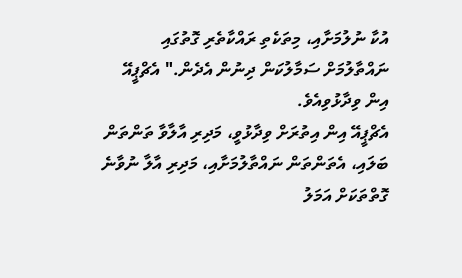އުކާ ނުލުމަށާއި، މިތަކެތި ރައްކާތެރި ގޮތުގައި ނައްތާލުމަށް ސަމާލުކަން ދިނުން އެދެން." އެޗްޕީއޭ އިން ވިދާޅުވިއެވެ.
އެޗްޕީއޭ އިން އިތުރަށް ވިދާޅުވީ، މަދިރި އާލާވާ ތަންތަން ބަލައި، އެތަންތަން ނައްތާލުމަށާއި، މަދިރި އާލާ ނުވާނެ ގޮތްތަކަށް އަމަލު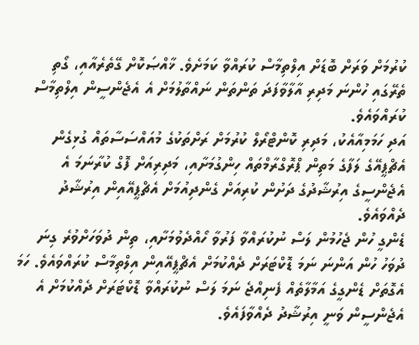ކުރުމަށް ވަރަށް ބޮޑަށް އިލްތިމާސް ކުރައްވާ ކަމަށެވެ. ޚާއްޞަކޮށް ގޭތެރެއާއި، ގޯތި ތެރޭގައި ހުންނަ މަދިރި އާލާވާފަދަ ތަންތަން ނައްތާލުމަށް އެ އެޖެންސީން އިލްތިމާސް ކުރައްވައެވެ.
އަދި ހަމަމިއާއެކު، މަދިރި ކޮންޓްރޯލް ކުރުމަށް ރަށްތަކުގެ މުއައްސަސާތައް ގުޅިގެން އެޗްޕީއޭގެ ލަފާގެ މަތިން ޕްރޮގްރާމްތައް ހިންގުމަށާއި، މަދިރިއަށް ފޮގް ކުރާނަމަ އެ އެޖެންސީގެ އިރުޝާދުގެ ދަށުން ކުރިއަށް ގެންދިއުމަށް އެޗްޕީއޭއިން އިރުޝާދު ދެއްވައެވެ.
ޑެންގީ ހުން ޖެހުމުން ލަސް ނުކުރައްވާ ފަރުވާ ހޯއްދެވުމަށާއި، ތިން ދުވަހަށްވުރެ ގިނަ ދުވަހު ހުން އަންނަ ނަމަ ޑޮކްޓަރަށް ދެއްކުމަށް އެޗްޕީއޭއިން އިލްތިމާސް ކުރައްވައެވެ. ހަމަ އެގޮތަށް ޑެންގީގެ އަމާލާތެއް ފެނިއްޖެ ނަމަ ލަސް ނުކުރައްވާ ޑޮކްޓަރަށް ދެއްކުމަށް އެ އެޖެންސީން ވަނީ އިރުޝާދު ދެއްވާފައެވެ.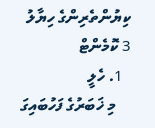ކިޔުންތެރިންގެ ހިޔާލު
3 ކޮމެންޓް
  1. ހެލީ
    މި ޚަބަރުގެ ފަހުބައިގަ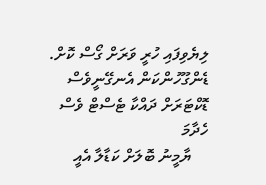ލިޔެވިފައި ހުރީ ވަރަށް ގޯސް ކޮށް. ޑެންގޫހުންކަން އެނގޭނީވެސް ޑޮކްޓަރަށް ދައްކާ ޓެސްޓް ވެސް ހެދާމަ
    ޔާމީނު ބޮލަށް ކަޑާލާ އެއީ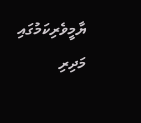ޔާމީވެރިކަމުގައި މަދިރި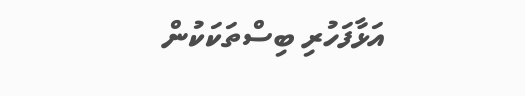އަޅާފަހުރި ބިސްތަކަކުން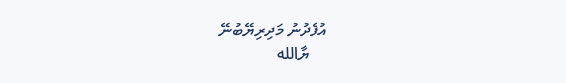އުފެދުނު މަދިރިޔޭބުނޭ
    ޔާالله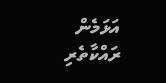އަޅަމެން ރައްކާތެރި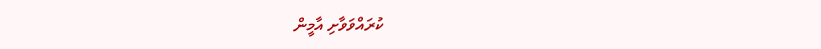ކުރައްވަވާށި އާމީން